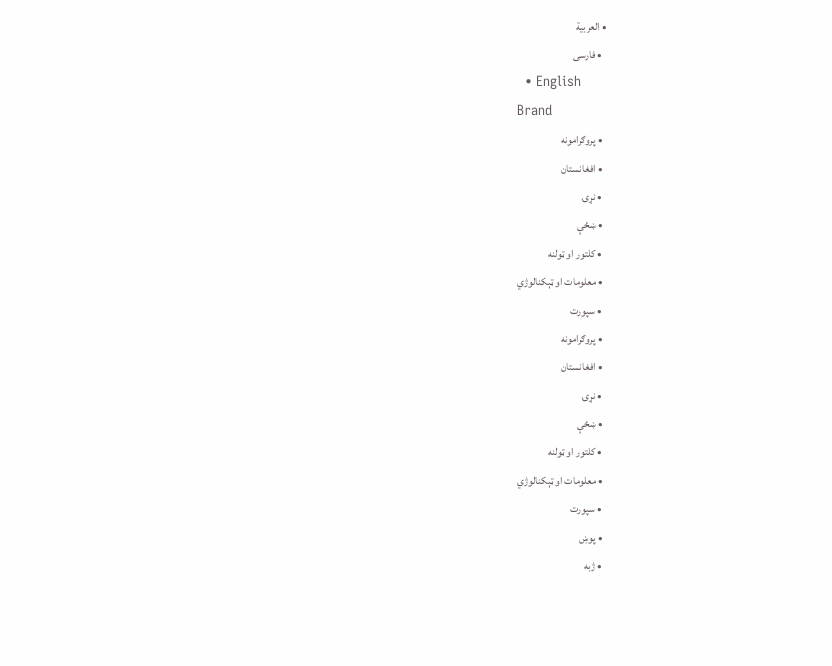• العربية
  • فارسی
  • English
Brand
  • پروګرامونه
  • افغانستان
  • نړۍ
  • ښځې
  • کلتور او ټولنه
  • معلومات او ټېکنالوژي
  • سپورت
  • پروګرامونه
  • افغانستان
  • نړۍ
  • ښځې
  • کلتور او ټولنه
  • معلومات او ټېکنالوژي
  • سپورت
  • پوښ
  • ژبه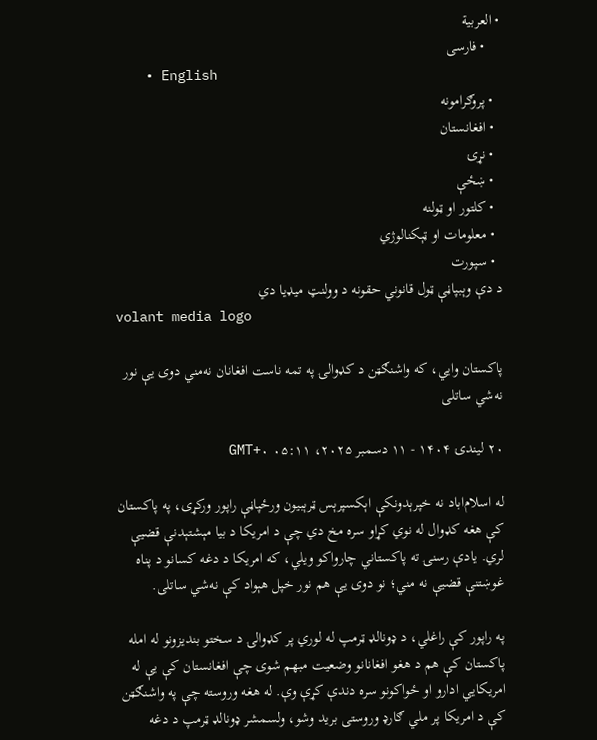• العربية
    • فارسی
    • English
  • پروګرامونه
  • افغانستان
  • نړۍ
  • ښځې
  • کلتور او ټولنه
  • معلومات او ټېکنالوژي
  • سپورت
د دې وېبپاڼې ټول قانوني حقونه د وولنټ میډیا دي
volant media logo

پاکستان وایي، که واشنګټن د کډوالۍ په تمه ناست افغانان نه‌مني دوی یې نور نه‌شي ساتلی

۲۰ لیندۍ ۱۴۰۴ - ۱۱ دسمبر ۲۰۲۵، ۰۵:۱۱ GMT+۰

له اسلام‌اباد نه خپرېدونکې اېکسپرېس ټرېبیون ورځپاڼې راپور ورکړی، په پاکستان کې هغه کډوال له نوي کړاو سره مخ دي چې د امریکا د بیا مېشتېدنې قضیې لري. یادې رسنۍ ته پاکستاني چارواکو ویلي، که امریکا د دغه کسانو د پناه غوښتنې قضیې نه مني؛ نو دوی یې هم نور خپل هېواد کې نه‌شي ساتلی.

په راپور کې راغلي، د ډونالډ ټرمپ له لوري‌ پر کډوالۍ د سختو بندیزونو له امله پاکستان کې هم د هغو افغانانو وضعیت مبهم شوی چې افغانستان کې یې له امریکایي ادارو او ځواکونو سره دندې کړې وې. له هغه وروسته چې په واشنګټن کې د امریکا پر ملي ګارډ وروستی برید وشو، ولسمشر ډونالډ ټرمپ د دغه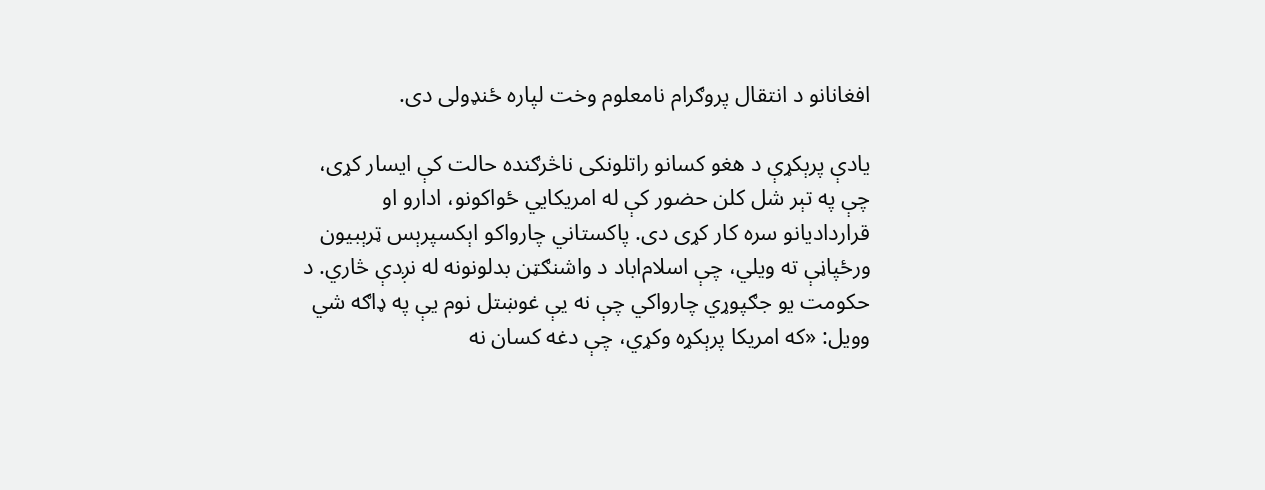افغانانو د انتقال پروګرام نامعلوم وخت لپاره ځنډولی دی.

یادې پرېکړې د هغو کسانو راتلونکی ناڅرګنده حالت کې ایسار کړی، چې په تېر شل کلن حضور کې له امریکايي ځواکونو، ادارو او قراردادیانو سره کار کړی دی. پاکستاني چارواکو اېکسپرېس ټرېبیون ورځپاڼې ته ویلي، چې اسلام‌اباد د واشنګټن بدلونونه له نږدې څاري. د حکومت یو جګپوړي چارواکي چې نه يې غوښتل نوم یې په ډاګه شي وویل: «که امریکا پرېکړه وکړي، چې دغه کسان نه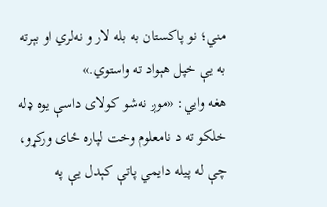مني؛ نو پاکستان به بله لار و نه‌لري او بېرته به یې خپل هېواد ته واستوي.»
هغه وایي: «موږ نه‌شو کولای داسې یوه ډله خلکو ته د نامعلوم وخت لپاره ځای ورکړو، چې له پیله دایمي پاتې کېدل یې په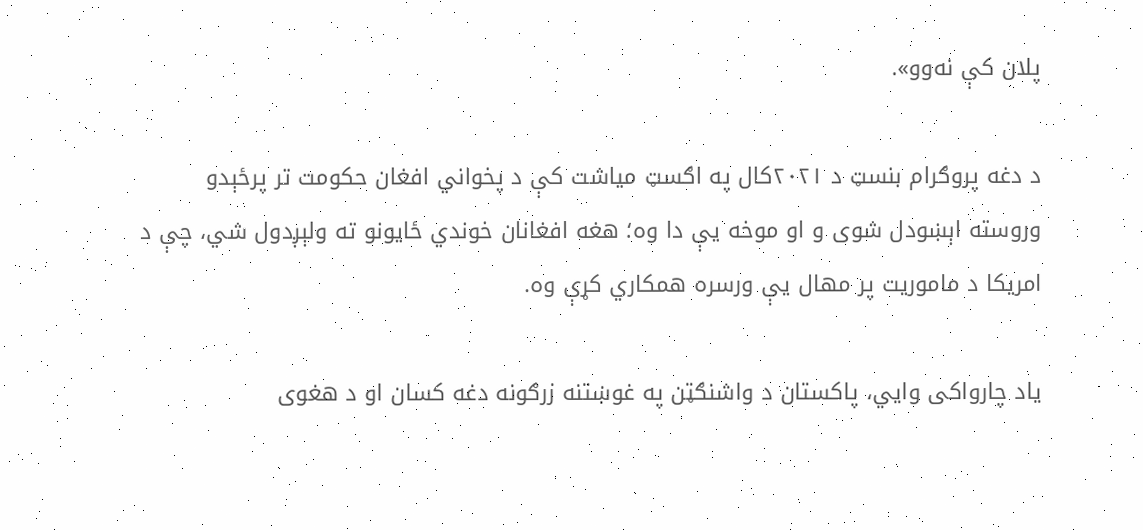پلان کې نه‌وو».

د دغه پروګرام بنسټ د ۲۰۲۱کال په اګسټ میاشت کې د پخواني افغان حکومت تر پرځېدو وروسته اېښودل شوی و او موخه یې دا وه؛ هغه افغانان خوندي ځایونو ته ولېږدول شي، چې د امریکا د ماموریت پر مهال یې ورسره همکاري کړې وه.

یاد چارواکی وایي،‌ پاکستان د واشنګټن په غوښتنه زرګونه دغه کسان او د هغوی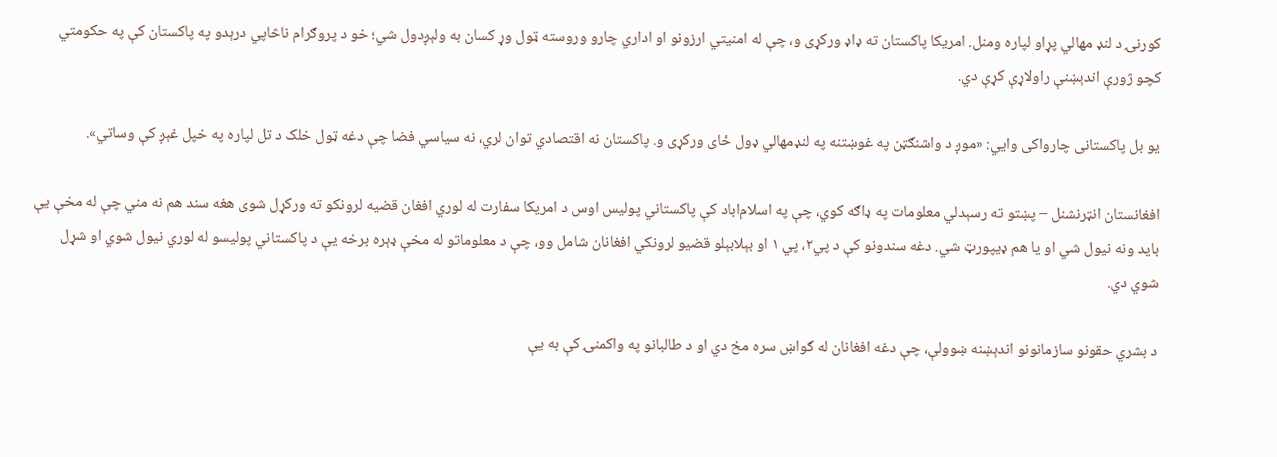کورنۍ د لنډ مهالي پړاو لپاره ومنل. امریکا پاکستان ته ډاډ ورکړی و، چې له امنیتي ارزونو او اداري چارو وروسته ټول وړ کسان به ولېږدول شي؛ خو د پروګرام ناڅاپي درېدو په پاکستان کې په حکومتي کچو ژورې اندېښنې راولاړې کړې دي.

یو بل پاکستانی چارواکی وايي: «موږ د واشنګټن په غوښتنه په لنډمهالي ډول ځای ورکړی و. پاکستان نه اقتصادي توان لري، نه سیاسي فضا چې دغه ټول خلک د تل لپاره په خپل غېږ کې وساتي».

افغانستان انټرنشنل – پښتو ته رسېدلي معلومات په ډاګه کوي، چې په اسلام‌اباد کې پاکستاني پولیس اوس د امریکا سفارت له لوري افغان قضیه لرونکو ته ورکړل شوی هغه سند هم نه مني چې له مخې یې باید ونه نیول شي او یا هم ډیپورټ شي. دغه سندونو کې د پي۲، پي ۱ او بېلابېلو قضیو لرونکي افغانان شامل وو، چې د معلوماتو له مخې ډېره برخه یې د‌ پاکستاني پولیسو له لوري نیول شوي او شړل شوي دي.

د بشري حقونو سازمانونو اندېښنه ښوولې، چې دغه افغانان له ګواښ سره مخ دي او د طالبانو په واکمنۍ کې به یې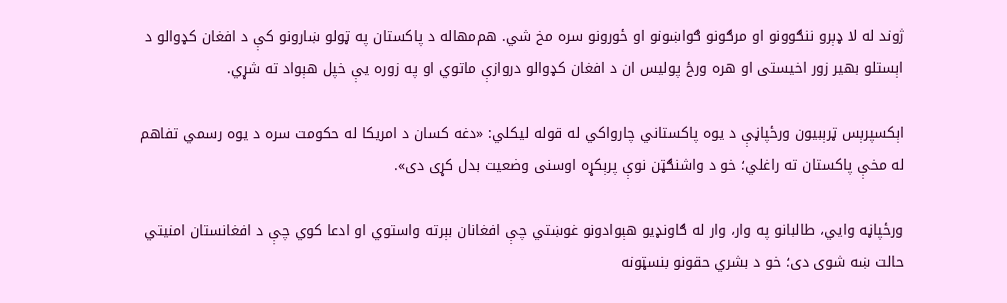ژوند له لا ډېرو ننګوونو او مرګونو ګواښونو او ځورونو سره مخ شي. هم‌مهاله د‌ پاکستان په ټولو ښارونو کې د افغان کډوالو د اېستلو بهیر زور اخیستی او هره ورځ پولیس ان د افغان کډوالو دروازې ماتوي او په زوره یې خپل هېواد ته شړي.

اېکسپرېس ټرېبیون ورځپاڼې د یوه پاکستاني چارواکي له قوله لیکلي: «دغه کسان د امریکا له حکومت سره د یوه رسمي تفاهم له مخې پاکستان ته راغلي؛ خو د واشنګټن نوې پرېکړه اوسنی وضعیت بدل کړی دی».

ورځپاڼه وایي، طالبانو په وار، وار له ګاونډیو هېوادونو غوښتي چې افغانان بېرته واستوي او ادعا کوي چې د افغانستان امنیتي حالت ښه شوی دی؛ خو د بشري حقونو بنسټونه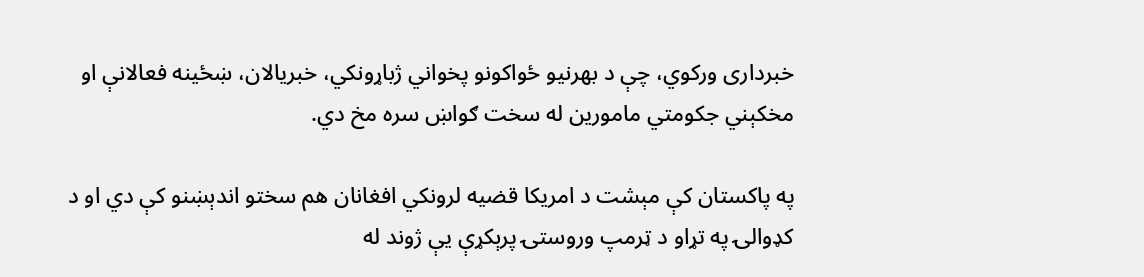خبرداری ورکوي، چې د بهرنیو ځواکونو پخواني ژباړونکي، خبریالان، ښځینه فعالانې او مخکېني جکومتي مامورین له سخت ګواښ سره مخ دي.

په پاکستان کې مېشت د امریکا قضیه لرونکي افغانان هم سختو اندېښنو کې دي او د کډوالۍ په تړاو د ټرمپ وروستۍ پرېکړې یې ژوند له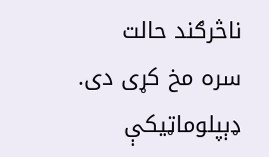ناڅرګند حالت سره مخ کړی دی. ډېپلوماټیکې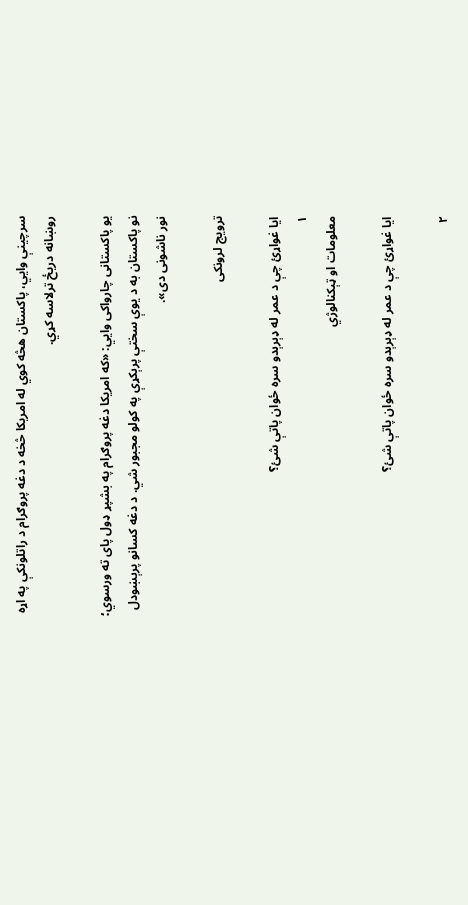سرچینې وایي، پاکستان هڅه کوي له امریکا څخه د دغه پروګرام د راتلونکې په اړه روښانه دریځ ترلاسه کړي.

یو پاکستانی چارواکی وایي: «که امریکا دغه پروګرام په بشپړ ډول پای ته ورسوي؛ نو پاکستان به د یوې سختې پرېکړې په کولو مجبور شي. د دغه کسانو پرېښودل نور ناشونی دی».

ترویج لرونکی

ایا غواړئ چې د عمر له ډېرېدو سره ځوان پاتې شئ؟
۱
معلومات او ټېکنالوژي

ایا غواړئ چې د عمر له ډېرېدو سره ځوان پاتې شئ؟

۲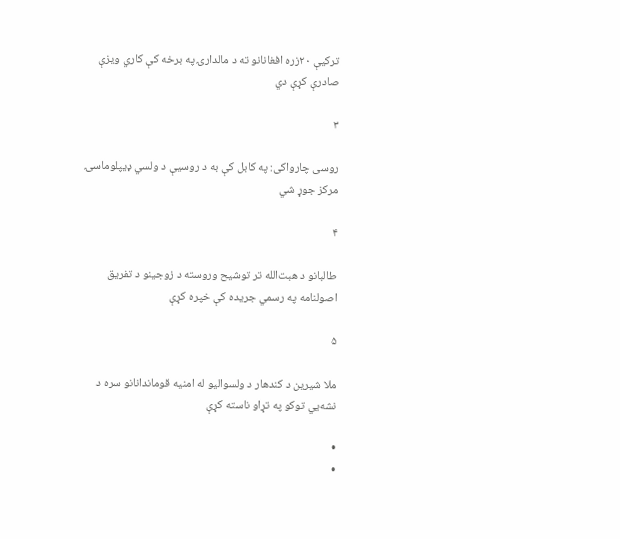ترکیې ۲۰زره افغانانو ته د مالدارۍ په برخه کې کاري ویزې صادرې کړې دي

۳

روسی چارواکی: په کابل کې به د روسیې د ولسي ډیپلوماسۍ مرکز جوړ شي

۴

طالبانو د هبت‌الله تر توشیح وروسته د زوجینو د تفریق اصولنامه په رسمي جریده کې خپره کړې

۵

ملا شیرین د کندهار د ولسوالیو له امنیه قوماندانانو سره د نشه‌يي توکو په تړاو ناسته کړې

•
•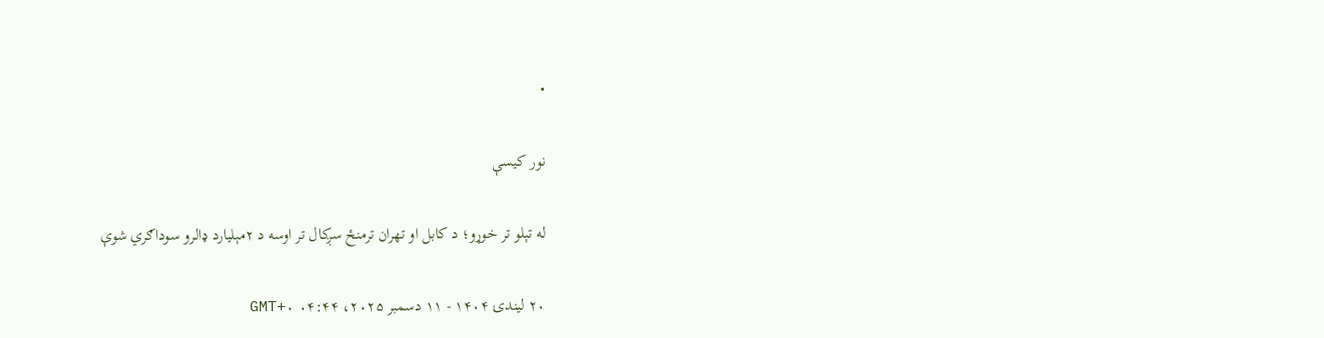•

نور کیسې

له تېلو تر خوړو؛ د کابل او تهران ترمنځ سږکال تر اوسه د ۲مېلیارد ډالرو سوداګري شوې

۲۰ لیندۍ ۱۴۰۴ - ۱۱ دسمبر ۲۰۲۵، ۰۴:۴۴ GMT+۰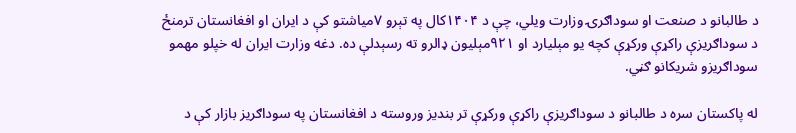د طالبانو د صنعت او سوداګرۍ وزارت ویلي، چې د ۱۴۰۴کال په تېرو ۷میاشتو کې د ایران او افغانستان ترمنځ د سوداګریزې راکړې ورکړې کچه یو مېلیارد او ۹۲۱مېلیون ډالرو ته رسېدلې ده. دغه وزارت ایران له خپلو مهمو سوداګریزو شریکانو ګڼي.

له پاکستان سره د طالبانو د سوداګریزې راکړې ورکړې تر بندیز وروسته د افغانستان په سوداګریز بازار کې د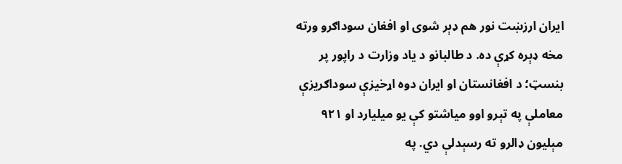ایران ارزښت نور هم ډېر شوی او افغان سوداګرو ورته مخه ډېره کړې ده. د طالبانو د یاد وزارت د راپور پر بنسټ؛ د افغانستان او ایران دوه‌ اړخیزې سوداګریزې معاملې په تېرو اوو میاشتو کې یو میلیارد او ۹۲۱ مېلیون ډالرو ته رسېدلې دي. په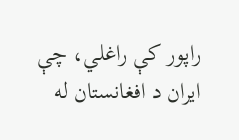راپور کې راغلي، چې ایران د افغانستان له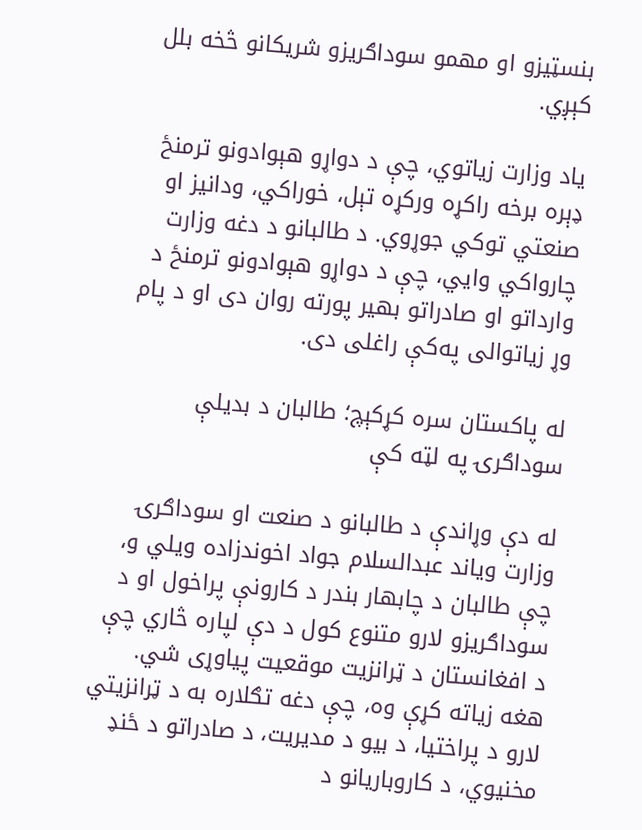بنسټیزو او مهمو سوداګریزو شریکانو څخه بلل کېږي.

یاد وزارت زیاتوي، چې د دواړو هېوادونو ترمنځ ډېره برخه راکړه ورکړه تېل، خوراکي، ودانیز او صنعتي توکي جوړوي. د طالبانو د دغه وزارت چارواکي وايي، چې د دواړو هېوادونو ترمنځ د وارداتو او صادراتو بهیر پورته روان دی او د پام وړ زیاتوالی په‌کې راغلی دی.

له پاکستان سره کړکېچ؛ طالبان د بدیلې سوداګرۍ په لټه کې

له دې وړاندې د طالبانو د صنعت او سوداګرۍ وزارت ویاند عبدالسلام جواد اخوندزاده ویلي و، چې طالبان د چابهار بندر د کارونې پراخول او د سوداګریزو لارو متنوع کول د دې لپاره څاري چې د افغانستان د ټرانزیت موقعیت پیاوړی شي. هغه زیاته کړې وه، چې دغه تګلاره به د ټرانزیتي لارو د پراختیا، د بیو د مدیریت، د صادراتو د ځنډ مخنیوي، د کاروباریانو د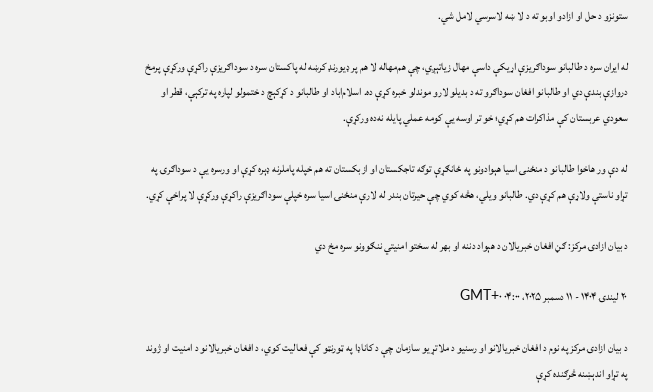ستونزو د حل او ازادو اوبو ته د لا ښه لاسرسي لامل شي.

له ایران سره د طالبانو سوداګریزې اړیکې داسې مهال زیاتېږي، چې هم‌مهاله لا هم پر ډیورنډ کرښه له پاکستان سره د سوداګریزې راکړې ورکړې پرمخ دروازې بندې دي او طالبانو افغان سوداګرو ته د بدیلو لارو موندلو خبره کړې ده. اسلام‌اباد او طالبانو د کړکېچ د ختمولو لپاره په ترکېې، قطر او سعودي عربستان کې مذاکرات هم کړي؛ خو تر اوسه یې کومه عملي پایله نه‌ده ورکړې.

له دې ور هاخوا طالبانو د منځنۍ اسیا هېوادونو په ځانګړې توګه تاجکستان او ازبکستان ته هم خپله پاملرنه ډېره کړې او ورسره یې د سوداګرۍ په تړاو ناستې ولاړې هم کړې دي. طالبانو ویلي، هڅه کوي چې حیرتان بندر له لارې منځنۍ اسیا سره خپلې سوداګریزې راکړې ورکړې لا پراخې کړي.

د بیان ازادۍ مرکز: ګڼ افغان خبریالان د هېواد دننه او بهر له سختو امنیتي ننګوونو سره مخ دي

۲۰ لیندۍ ۱۴۰۴ - ۱۱ دسمبر ۲۰۲۵، ۰۴:۰۰ GMT+۰

د بیان ازادۍ مرکز په نوم د افغان خبریالانو او رسنیو د ملاتړ یو سازمان چې د کاناډا په ټورنټو کې فعالیت کوي، د افغان خبریالانو د امنیت او ژوند په تړاو اندېښنه څرګنده کړې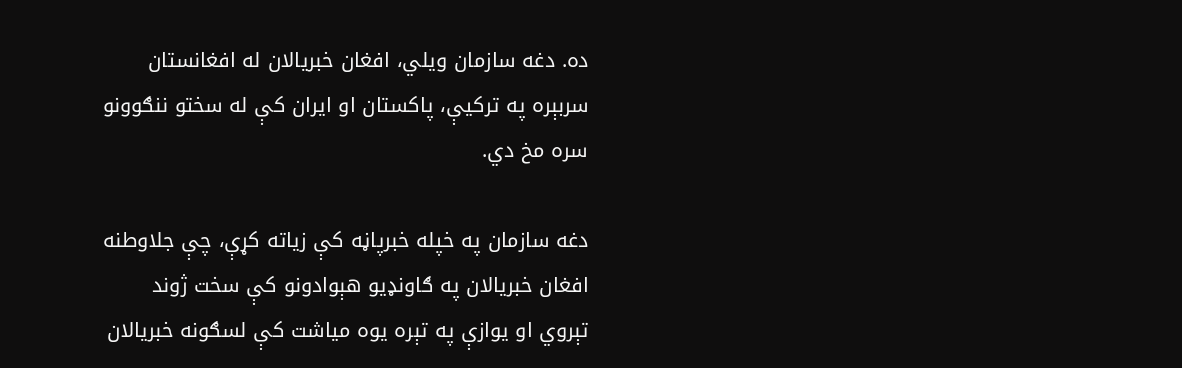ده. دغه سازمان ویلي، افغان خبریالان له افغانستان سربېره په ترکیې، پاکستان او ایران کې له سختو ننګوونو سره مخ دي.

دغه سازمان په خپله خبرپاڼه کې زیاته کړې، چې جلاوطنه افغان خبریالان په ګاونډیو هېوادونو کې سخت ژوند تېروي او یوازې په تېره یوه میاشت کې لسګونه خبریالان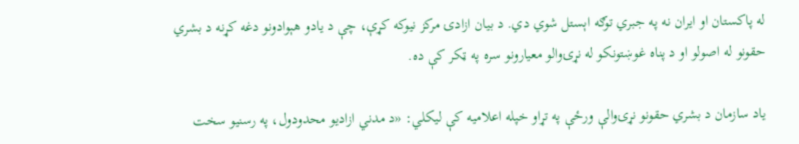له پاکستان او ایران نه په جبري توګه اېستل شوي دي. د بیان ازادۍ مرکز نیوکه کړې، چې د یادو هېوادونو دغه کړنه د بشري حقونو له اصولو او د پناه غوښتونکو له نړۍوالو معیارونو سره په ټکر کې ده.

یاد سازمان د بشري حقونو نړۍوالې ورځې په تړاو خپله اعلامیه کې لیکلي: «د مدني ازادیو محدودول، په رسنیو سخت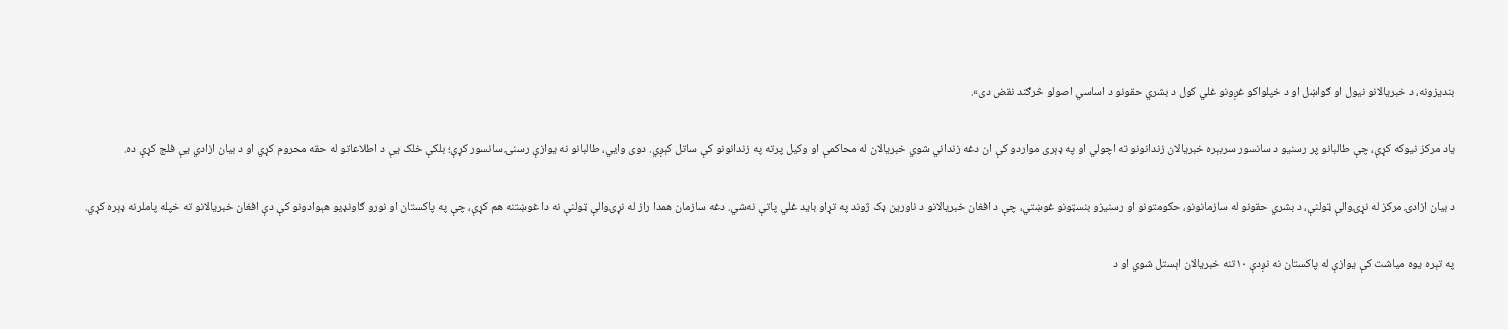بندیزونه، د خبریالانو نیول او ګواښل او د خپلواکو غږونو غلي کول د بشري حقونو د اساسي اصولو څرګند نقض دی».

یاد مرکز نیوکه کړې، چې طالبانو پر رسنیو د سانسور سربېره خبریالان زندانونو ته اچولي او په ډېری مواردو کې ان دغه زنداني شوي خبریالان له محاکمې او وکیل پرته په زندانونو کې ساتل کېږي. دوی وایي، طالبانو نه یوازې رسنۍ سانسور کړې؛ بلکې خلک یې د اطلاعاتو له حقه محروم کړي او د بیان ازادي یې فلج کړې ده.

د بیان ازادۍ مرکز له نړۍوالې ټولنې، د بشري حقونو له سازمانونو، حکومتونو او رسنیزو بنسټونو غوښتي، چې د افغان خبریالانو د ناورین ډک ژوند په تړاو باید غلي پاتې نه‌شي. دغه سازمان همدا راز له نړۍوالې ټولنې نه دا غوښتنه هم کړې، چې په پاکستان او نورو ګاونډیو هېوادونو کې دې افغان خبریالانو ته خپله پاملرنه ډېره کړي.

په تېره یوه میاشت کې یوازې له پاکستان نه نږدې ۱۰تنه خبریالان اېستل شوي او د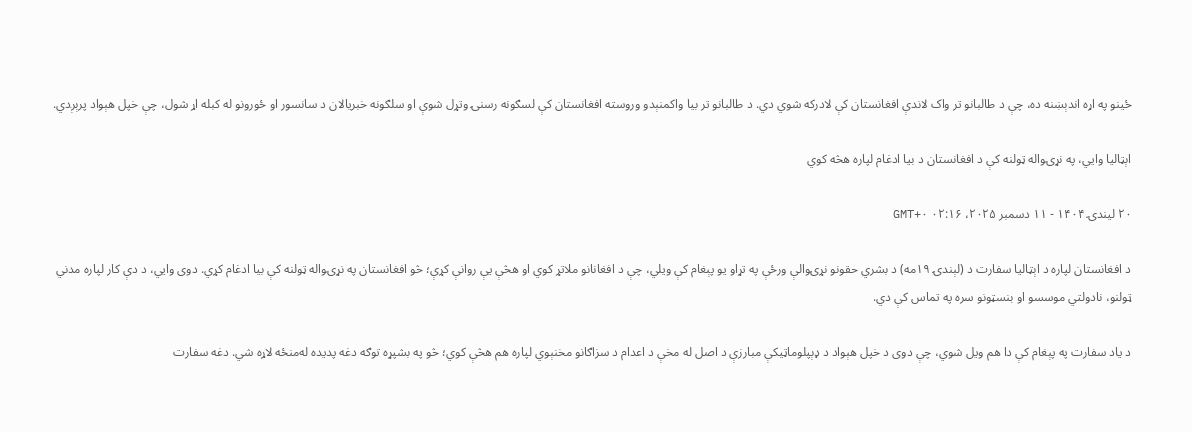ځینو په اړه اندېښنه ده، چې د طالبانو تر واک لاندې افغانستان کې لادرکه شوي دي. د طالبانو تر بیا واکمنېدو وروسته افغانستان کې لسګونه رسنۍ وتړل شوې او سلګونه خبریالان د سانسور او ځورونو له کبله اړ شول، چې خپل هېواد پرېږدي.

اېټالیا وایي، په نړۍواله ټولنه کې د افغانستان د بیا ادغام لپاره هڅه کوي

۲۰ لیندۍ ۱۴۰۴ - ۱۱ دسمبر ۲۰۲۵، ۰۲:۱۶ GMT+۰

د افغانستان لپاره د اېټالیا سفارت د (لېندۍ ۱۹مه) د بشري حقونو نړۍوالې ورځې په تړاو یو پېغام کې ویلي، چې د افغانانو ملاتړ کوي او هڅې یې روانې کړې؛ څو افغانستان په نړۍواله ټولنه کې بیا ادغام کړي. دوی وایي، د دې کار لپاره مدني ټولنو، نادولتي موسسو او بنسټونو سره په تماس کې دي.

د یاد سفارت په پېغام کې دا هم ویل شوي، چې دوی د خپل هېواد د ډېپلوماټیکې مبارزې د اصل له مخې د اعدام د سزاګانو مخنېوي لپاره هم هڅې کوي؛ څو په بشپړه توګه دغه پدیده له‌منځه لاړه شي. دغه سفارت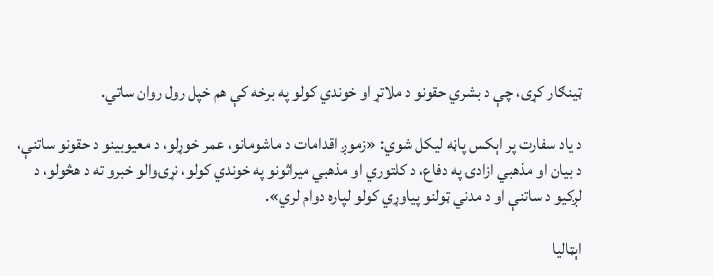ټینګار کړی، چې د بشري حقونو د ملاتړ او خوندي کولو په برخه کې هم خپل رول روان ساتي.

د یاد سفارت پر اېکس پاڼه لیکل شوي: «زموږ اقدامات د ماشومانو، عمر خوړلو، د معیوبینو د حقونو ساتنې، د بیان او مذهبي ازادۍ په دفاع، د کلتوري او مذهبي میراثونو په خوندي کولو،‌ نړۍوالو خبرو ته د هڅولو،‌ د لږکیو د ساتنې او د مدني ټولنو پیاوړي کولو لپاره دوام لري».

اېټالیا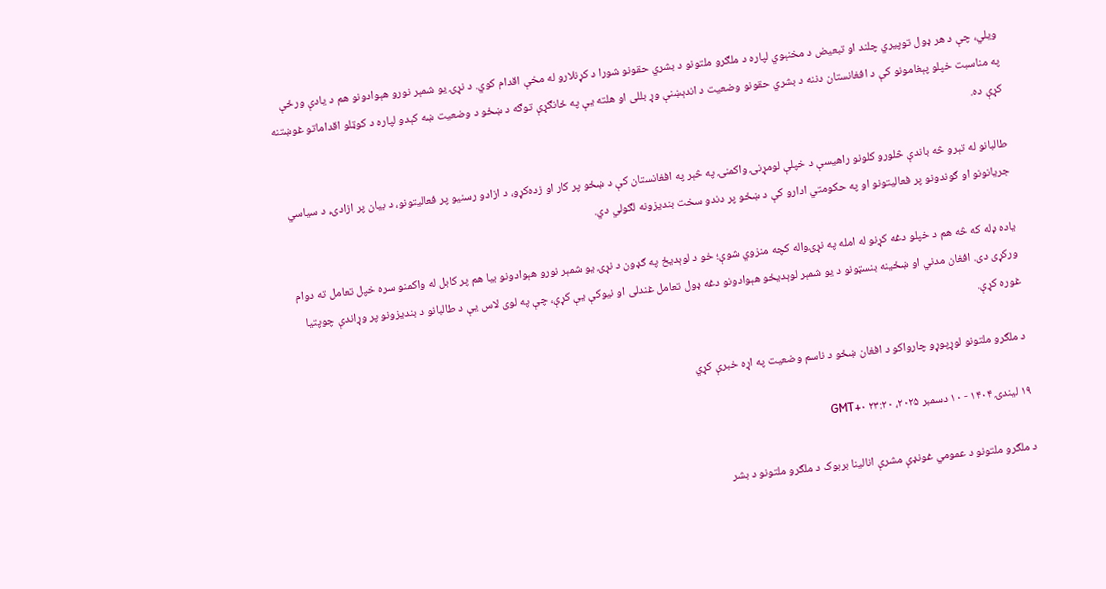ویلي، چې د هر ډول توپیري چلند او تبعیض د مخنېوي لپاره د ملګرو ملتونو د بشري حقونو شورا د کړنلارو له مخې اقدام کوي. د نړۍ یو شمېر نورو هېوادونو هم د یادې ورځې په مناسبت خپلو پېغامونو کې د افغانستان دننه د بشري حقونو وضعیت د اندېښنې وړ بللی او هلته یې په ځانګړې توګه د ښځو د وضعیت ښه کېدو لپاره د کوټلو اقداماتو غوښتنه کړې ده.

طالبانو له تېرو څه باندې څلورو کلونو راهیسې د خپلې لومړنۍ واکمنۍ په څېر په افغانستان کې د ښځو پر کار او زده‌کړو، د ازادو رسنیو پر فعالیتونو،‌ د بیان پر ازادۍ، د سیاسي جریانونو او ګوندونو پر فعالیتونو او په حکومتي ادارو کې د ښځو پر دندو سخت بندیزونه لګولي دي.

یاده ډله که څه هم د خپلو دغه کړنو له امله په نړۍواله کچه منزوي شوې؛ خو د لوېدیځ په ګډون د نړۍ یو شمېر نورو هېوادونو بیا هم پر کابل له واکمنو سره خپل تعامل ته دوام ورکړی دی. افغان مدني او ښځینه بنسټونو د یو شمېر لوېدیځو هېوادونو دغه ډول تعامل غندلی او نیوکې یې کړې، چې په لوی لاس یې د طالبانو د بندیزونو پر وړاندې چوپتیا غوره کړې.

د ملګرو ملتونو لوړپوړو چارواکو د افغان ښځو د ناسم وضعیت په اړه خبرې کړي

۱۹ لیندۍ ۱۴۰۴ - ۱۰ دسمبر ۲۰۲۵، ۲۳:۲۰ GMT+۰

د ملګرو ملتونو د عمومي غونډې مشرې انالینا بربوک د ملګرو ملتونو د بشر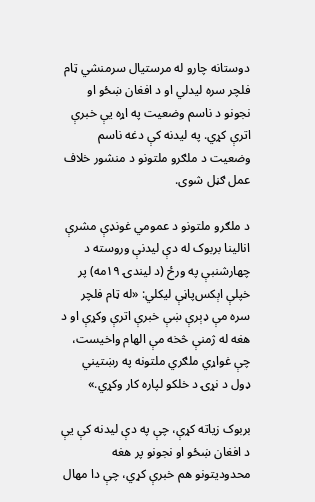دوستانه چارو له مرستیال سرمنشي ټام فلچر سره لیدلي او د افغان ښځو او نجونو د ناسم وضعیت په اړه یې خبرې اترې کړي. په لیدنه کې دغه ناسم وضعیت د ملګرو ملتونو د منشور خلاف عمل ګڼل شوی.

د ملګرو ملتونو د عمومي غونډې مشرې انالینا بربوک له دې لیدنې وروسته د چهارشنبې په ورځ (د لیندۍ ۱۹مه) پر خپلې اېکس‌پاڼې لیکلي: «له ټام فلچر سره مې ډېرې ښې خبرې اترې وکړې او د هغه له ژمنې څخه مې الهام واخیست، چې غواړي ملګري ملتونه په رښتيني ډول د نړۍ د خلکو لپاره کار وکړي.»

بربوک زیاته کړې، چې په دې لیدنه کې یې د افغان ښځو او نجونو پر هغه محدودیتونو هم خبرې کړي، چې دا مهال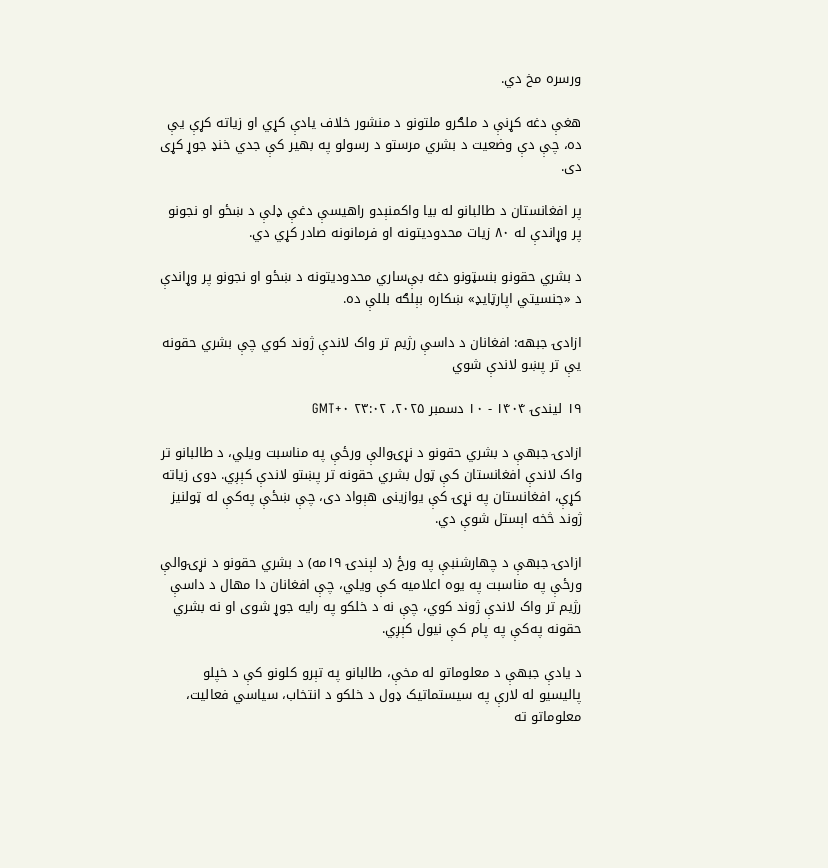ورسره مخ دي.

هغې دغه کړنې د ملګرو ملتونو د منشور خلاف یادې کړي او زیاته کړې یې ده، چې دې وضعیت د بشري مرستو د رسولو په بهیر کې جدي خنډ جوړ کړی دی.

پر افغانستان د طالبانو له بیا واکمنېدو راهیسې دغې ډلې د ښځو او نجونو پر وړاندې له ۸۰ زیات محدودیتونه او فرمانونه صادر کړي دي.

د بشري حقونو بنسټونو دغه بې‌ساري محدودیتونه د ښځو او نجونو پر وړاندې د «جنسیتي اپارټایډ» ښکاره بېلګه بللې ده.

ازادۍ جبهه: افغانان د داسې رژيم تر واک لاندې ژوند کوي چې بشري حقونه یې تر پښو لاندې شوي

۱۹ لیندۍ ۱۴۰۴ - ۱۰ دسمبر ۲۰۲۵، ۲۳:۰۲ GMT+۰

ازادۍ جبهې د بشري حقونو د نړۍوالې ورځې په مناسبت ویلي، د طالبانو تر واک لاندې افغانستان کې ټول بشري حقونه تر پښتو لاندې کېږي. دوی زیاته کړې، افغانستان په نړۍ کې یوازینی هېواد دی، چې ښځې په‌کې له ټولنیز ژوند څخه اېستل شوې دي.

ازادۍ جبهې د چهارشنبې په ورځ (د لېندۍ ۱۹مه) د بشري حقونو د نړۍوالې ورځې په مناسبت په یوه اعلامیه کې ویلي، چې افغانان دا مهال د داسې رژيم تر واک لاندې ژوند کوي، چې نه د خلکو په رایه جوړ شوی او نه بشري حقونه په‌کې په پام کې نیول کېږي.

د یادې جبهې د معلوماتو له مخې، طالبانو په تېرو کلونو کې د خپلو پالیسیو له لارې په سیستماتیک ډول د خلکو د انتخاب، سیاسي فعالیت، معلوماتو ته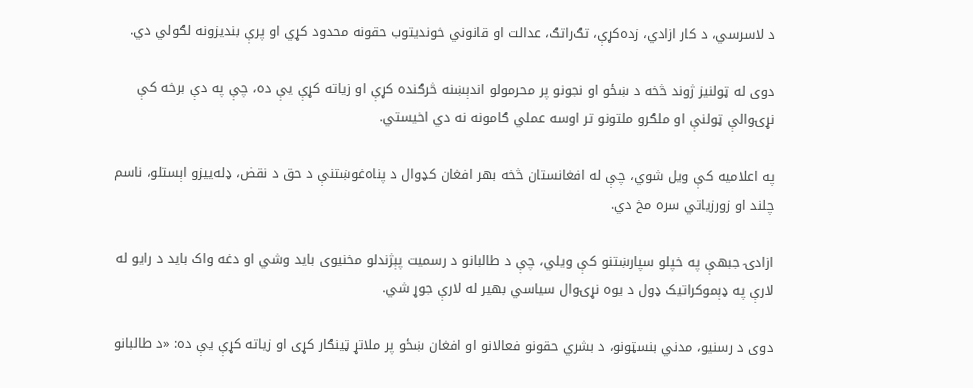د لاسرسي، د کار ازادي، زده‌کړې، تګ‌راتګ، عدالت او قانوني خوندیتوب حقونه محدود کړي او پرې بندیزونه لګولي دي.

دوی له ټولنیز ژوند څخه د ښځو او نجونو پر محرمولو اندېښنه څرګنده کړې او زیاته کړې یې ده، چې په دې برخه کې نړۍوالې ټولنې او ملګرو ملتونو تر اوسه عملي ګامونه نه دي اخیستي.

په اعلامیه کې ویل شوي، چې له افغانستان څخه بهر افغان کډوال د پناه‌غوښتنې د حق د نقض، ډله‌ییزو اېستلو، ناسم چلند او زورزیاتي سره مخ دي.

ازادۍ جبهې په خپلو سپارښتنو کې ویلي، چې د طالبانو د رسمیت پېژندلو مخنیوی باید وشي او دغه واک باید د رایو له لارې په ډېموکراتیک ډول د یوه نړۍوال سیاسي بهیر له لارې جوړ شي.

دوی د رسنیو، مدني بنسټونو، د بشري حقونو فعالانو او افغان ښځو پر ملاتړ ټینګار کړی او زیاته کړې یې ده: «د طالبانو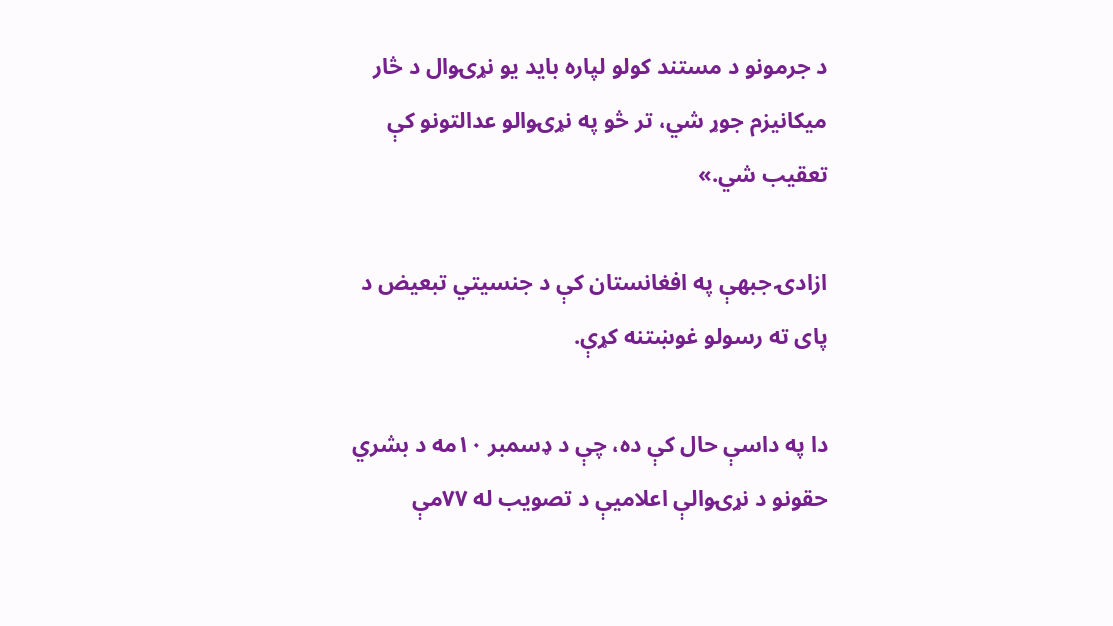د جرمونو د مستند کولو لپاره باید یو نړۍوال د څار میکانیزم جوړ شي، تر څو په نړۍوالو عدالتونو کې تعقیب شي.»

ازادۍ جبهې په افغانستان کې د جنسیتي تبعیض د پای ته رسولو غوښتنه کړې.

دا په داسې حال کې ده، چې د ډسمبر ۱۰مه د بشري حقونو د نړۍوالې اعلامیې د تصویب له ۷۷مې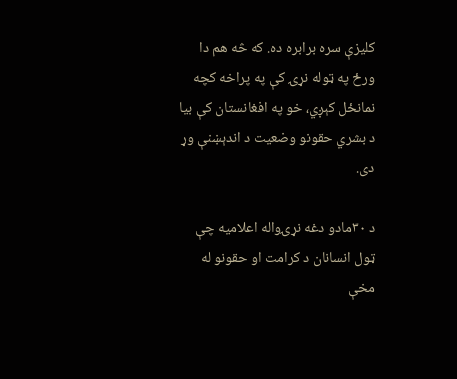کلیزې سره برابره ده. که څه هم دا ورځ په ټوله نړۍ کې په پراخه کچه نمانځل کېږي، خو په افغانستان کې بیا د بشري حقونو وضعیت د اندېښنې وړ دی.

د ۳۰مادو دغه نړۍواله اعلامیه چې ټول انسانان د کرامت او حقونو له مخې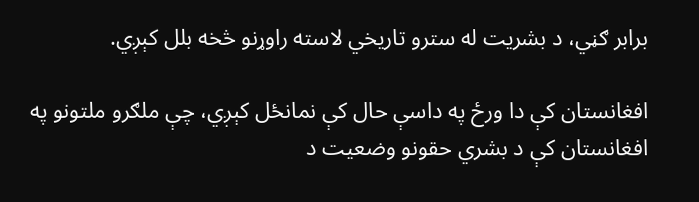برابر ګڼي، د بشریت له سترو تاریخي لاسته راوړنو څخه بلل کېږي.

افغانستان کې دا ورځ په داسې حال کې نمانځل کېږي، چې ملګرو ملتونو په افغانستان کې د بشري حقونو وضعیت د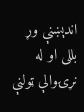اندېښنې وړ بللی او له نړۍوالې ټولنې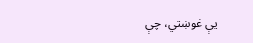یې غوښتي، چې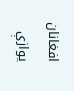افغانان یوازې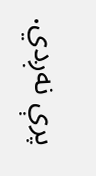پرې نه‌ږدي.